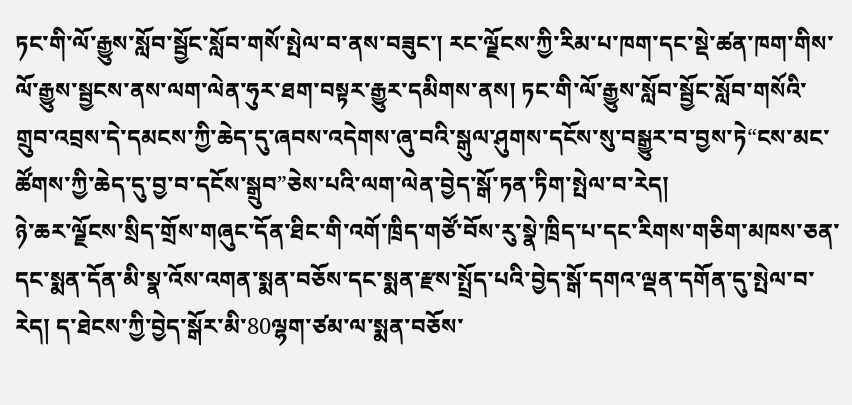ཏང་གི་ལོ་རྒྱུས་སློབ་སྦྱོང་སློབ་གསོ་སྤེལ་བ་ནས་བཟུང་། རང་ལྗོངས་ཀྱི་རིམ་པ་ཁག་དང་སྡེ་ཚན་ཁག་གིས་ལོ་རྒྱུས་སྦྱངས་ནས་ལག་ལེན་ཧུར་ཐག་བསྟར་རྒྱུར་དམིགས་ནས། ཏང་གི་ལོ་རྒྱུས་སློབ་སྦྱོང་སློབ་གསོའི་གྲུབ་འབྲས་དེ་དམངས་ཀྱི་ཆེད་དུ་ཞབས་འདེགས་ཞུ་བའི་སྒུལ་ཤུགས་དངོས་སུ་བསྒྱུར་བ་བྱས་ཏེ“ངས་མང་ཚོགས་ཀྱི་ཆེད་དུ་བྱ་བ་དངོས་སྒྲུབ”ཅེས་པའི་ལག་ལེན་བྱེད་སྒོ་ཏན་ཏིག་སྤེལ་བ་རེད།
ཉེ་ཆར་ལྗོངས་སྲིད་གྲོས་གཞུང་དོན་ཐིང་གི་འགོ་ཁྲིད་གཙོ་བོས་རུ་སྣེ་ཁྲིད་པ་དང་རིགས་གཅིག་མཁས་ཅན་དང་སྨན་དོན་མི་སྣ་འོས་འགན་སྨན་བཅོས་དང་སྨན་རྫས་སྤྲོད་པའི་བྱེད་སྒོ་དགའ་ལྡན་དགོན་དུ་སྤེལ་བ་རེད། ད་ཐེངས་ཀྱི་བྱེད་སྒོར་མི་80ལྷག་ཙམ་ལ་སྨན་བཅོས་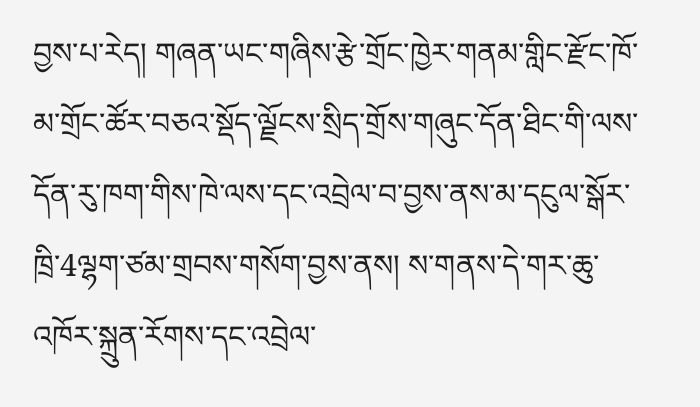བྱས་པ་རེད། གཞན་ཡང་གཞིས་རྩེ་གྲོང་ཁྱེར་གནམ་གླིང་རྫོང་ཁོ་མ་གྲོང་ཚོར་བཅའ་སྡོད་ལྗོངས་སྲིད་གྲོས་གཞུང་དོན་ཐིང་གི་ལས་དོན་རུ་ཁག་གིས་ཁེ་ལས་དང་འབྲེལ་བ་བྱས་ནས་མ་དངུལ་སྒོར་ཁྲི་4ལྷག་ཙམ་གྲབས་གསོག་བྱས་ནས། ས་གནས་དེ་གར་ཆུ་འཁོར་སྐྲུན་རོགས་དང་འབྲེལ་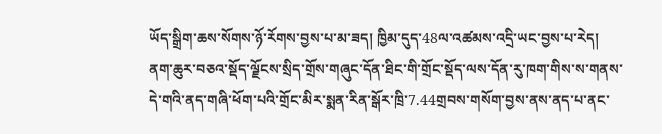ཡོད་སྒྲིག་ཆས་སོགས་ཉོ་རོགས་བྱས་པ་མ་ཟད། ཁྱིམ་དུད་48ལ་འཚམས་འདྲི་ཡང་བྱས་པ་རེད། ནག་ཆུར་བཅའ་སྡོད་ལྗོངས་སྲིད་གྲོས་གཞུང་དོན་ཐིང་གི་གྲོང་སྡོད་ལས་དོན་རུ་ཁག་གིས་ས་གནས་དེ་གའི་ནད་གཞི་ཕོག་པའི་གྲོང་མིར་སྨན་རིན་སྒོར་ཁྲི་7.44གྲབས་གསོག་བྱས་ནས་ནད་པ་ནང་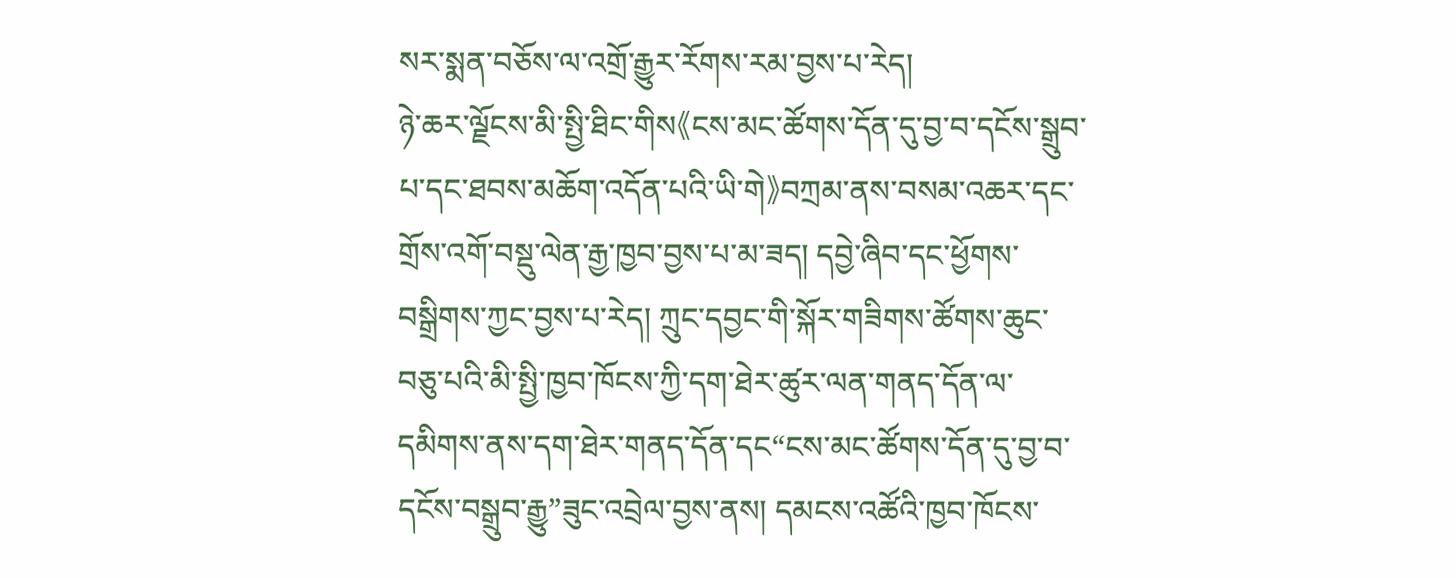སར་སྨན་བཅོས་ལ་འགྲོ་རྒྱུར་རོགས་རམ་བྱས་པ་རེད།
ཉེ་ཆར་ལྗོངས་མི་སྤྱི་ཐིང་གིས《ངས་མང་ཚོགས་དོན་དུ་བྱ་བ་དངོས་སྒྲུབ་པ་དང་ཐབས་མཆོག་འདོན་པའི་ཡི་གེ》བཀྲམ་ནས་བསམ་འཆར་དང་གྲོས་འགོ་བསྡུ་ལེན་རྒྱ་ཁྱབ་བྱས་པ་མ་ཟད། དབྱེ་ཞིབ་དང་ཕྱོགས་བསྒྲིགས་ཀྱང་བྱས་པ་རེད། ཀྲུང་དབྱང་གི་སྐོར་གཟིགས་ཚོགས་ཆུང་བཅུ་པའི་མི་སྤྱི་ཁྱབ་ཁོངས་ཀྱི་དག་ཐེར་ཚུར་ལན་གནད་དོན་ལ་དམིགས་ནས་དག་ཐེར་གནད་དོན་དང“ངས་མང་ཚོགས་དོན་དུ་བྱ་བ་དངོས་བསྒྲུབ་རྒྱུ”ཟུང་འབྲེལ་བྱས་ནས། དམངས་འཚོའི་ཁྱབ་ཁོངས་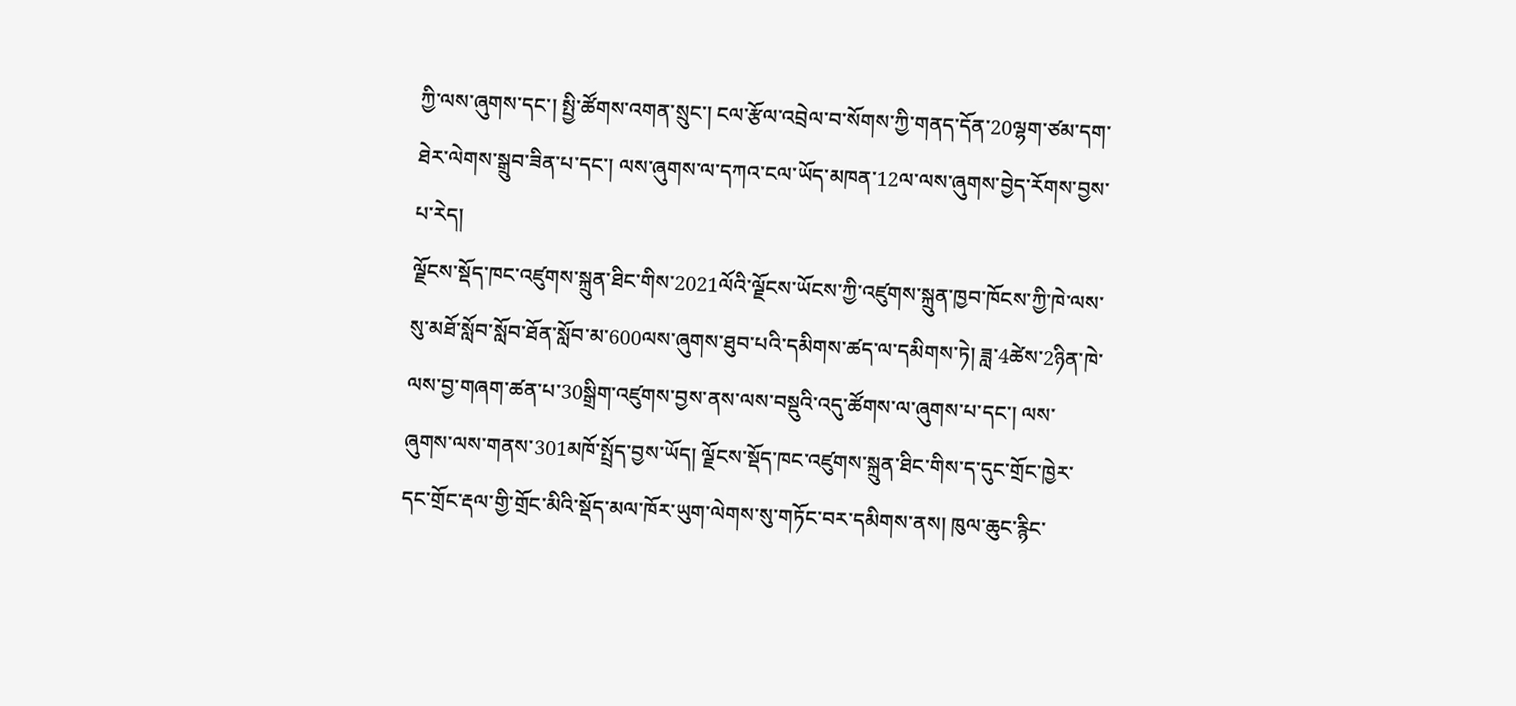ཀྱི་ལས་ཞུགས་དང་། སྤྱི་ཚོགས་འགན་སྲུང་། ངལ་རྩོལ་འབྲེལ་བ་སོགས་ཀྱི་གནད་དོན་20ལྷག་ཙམ་དག་ཐེར་ལེགས་སྒྲུབ་ཟིན་པ་དང་། ལས་ཞུགས་ལ་དཀའ་ངལ་ཡོད་མཁན་12ལ་ལས་ཞུགས་བྱེད་རོགས་བྱས་པ་རེད།
ལྗོངས་སྡོད་ཁང་འཛུགས་སྐྲུན་ཐིང་གིས་2021ལོའི་ལྗོངས་ཡོངས་ཀྱི་འཛུགས་སྐྲུན་ཁྱབ་ཁོངས་ཀྱི་ཁེ་ལས་སུ་མཐོ་སློབ་སློབ་ཐོན་སློབ་མ་600ལས་ཞུགས་ཐུབ་པའི་དམིགས་ཚད་ལ་དམིགས་ཏེ། ཟླ་4ཚེས་2ཉིན་ཁེ་ལས་བྱ་གཞག་ཚན་པ་30སྒྲིག་འཛུགས་བྱས་ནས་ལས་བསྡུའི་འདུ་ཚོགས་ལ་ཞུགས་པ་དང་། ལས་ཞུགས་ལས་གནས་301མཁོ་སྤྲོད་བྱས་ཡོད། ལྗོངས་སྡོད་ཁང་འཛུགས་སྐྲུན་ཐིང་གིས་ད་དུང་གྲོང་ཁྱེར་དང་གྲོང་རྡལ་གྱི་གྲོང་མིའི་སྡོད་མལ་ཁོར་ཡུག་ལེགས་སུ་གཏོང་བར་དམིགས་ནས། ཁུལ་ཆུང་རྙིང་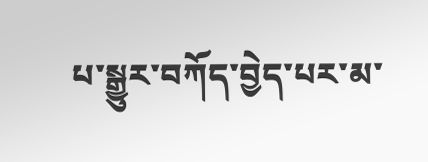པ་སྒྱུར་བཀོད་བྱེད་པར་མ་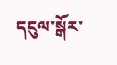དངུལ་སྒོར་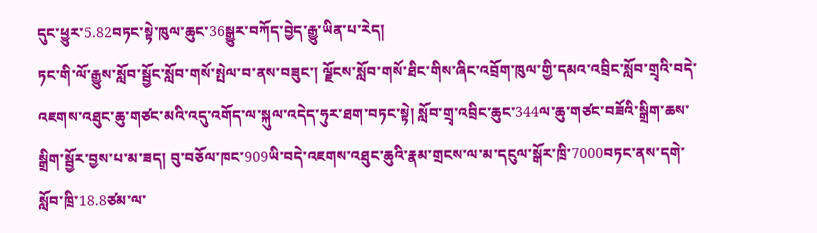དུང་ཕྱུར་5.82བཏང་སྟེ་ཁུལ་ཆུང་36སྒྱུར་བཀོད་བྱེད་རྒྱུ་ཡིན་པ་རེད།
ཏང་གི་ལོ་རྒྱུས་སློབ་སྦྱོང་སློབ་གསོ་སྤེལ་བ་ནས་བཟུང་། ལྗོངས་སློབ་གསོ་ཐིང་གིས་ཞིང་འབྲོག་ཁུལ་གྱི་དམའ་འབྲིང་སློབ་གྲྭའི་བདེ་འཇགས་འཐུང་ཆུ་གཙང་མའི་འདུ་འགོད་ལ་སྐུལ་འདེད་ཧུར་ཐག་བཏང་སྟེ། སློབ་གྲྭ་འབྲིང་ཆུང་344ལ་ཆུ་གཙང་བཟོའི་སྒྲིག་ཆས་སྒྲིག་སྦྱོར་བྱས་པ་མ་ཟད། བུ་བཅོལ་ཁང་909ཡི་བདེ་འཇགས་འཐུང་ཆུའི་རྣམ་གྲངས་ལ་མ་དངུལ་སྒོར་ཁྲི་7000བཏང་ནས་དགེ་སློབ་ཁྲི་18.8ཙམ་ལ་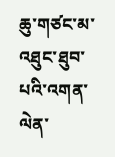ཆུ་གཙང་མ་འཐུང་ཐུབ་པའི་འགན་ལེན་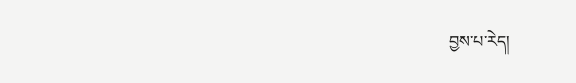བྱས་པ་རེད།